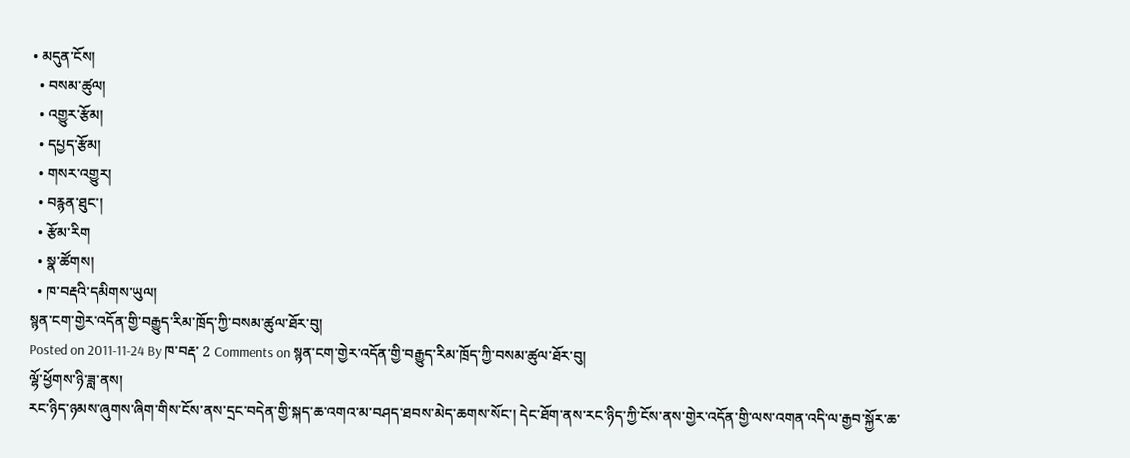• མདུན་ངོས།
  • བསམ་ཚུལ།
  • འགྱུར་རྩོམ།
  • དཔྱད་རྩོམ།
  • གསར་འགྱུར།
  • བརྙན་ཐུང་།
  • རྩོམ་རིག
  • སྣ་ཚོགས།
  • ཁ་བརྡའི་དམིགས་ཡུལ།
སྙན་ངག་གྱེར་འདོན་གྱི་བརྒྱུད་རིམ་ཁྲོད་ཀྱི་བསམ་ཚུལ་ཐོར་བུ།
Posted on 2011-11-24 By ཁ་བརྡ་ 2 Comments on སྙན་ངག་གྱེར་འདོན་གྱི་བརྒྱུད་རིམ་ཁྲོད་ཀྱི་བསམ་ཚུལ་ཐོར་བུ།
ལྷོ་ཕྱོགས་ཉི་ཟླ་ནས།
རང་ཉིད་ཉམས་ཞུགས་ཞིག་གིས་ངོས་ནས་དྲང་བདེན་གྱི་སྐད་ཆ་འགའ་མ་བཤད་ཐབས་མེད་ཆགས་སོང་། དེང་ཐོག་ནས་རང་ཉིད་ཀྱི་ངོས་ནས་གྱེར་འདོན་གྱི་ལས་འགན་འདི་ལ་རྒྱབ་སྐྱོར་ཆ་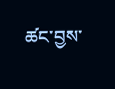ཚང་བྱས་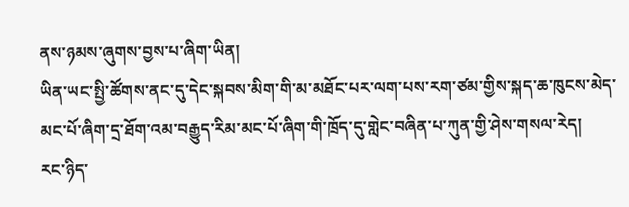ནས་ཉམས་ཞུགས་བྱས་པ་ཞིག་ཡིན།
ཡིན་ཡང་སྤྱི་ཚོགས་ནང་དུ་དེང་སྐབས་མིག་གི་མ་མཐོང་པར་ལག་པས་རག་ཙམ་གྱིས་སྐད་ཆ་ཁུངས་མེད་མང་པོ་ཞིག་དྲ་ཐོག་འམ་བརྒྱུད་རིམ་མང་པོ་ཞིག་གི་ཁྲོད་དུ་གླེང་བཞིན་པ་ཀུན་གྱི་ཤེས་གསལ་རེད།
རང་ཉིད་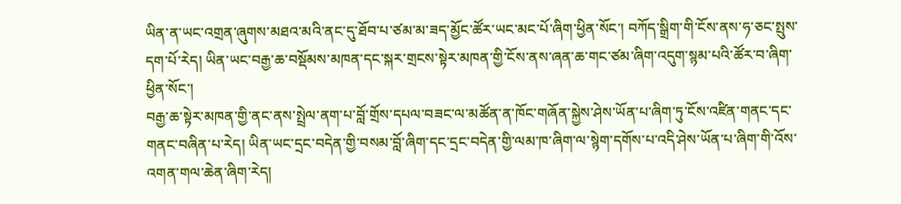ཡིན་ན་ཡང་འགྲན་ཞུགས་མཐའ་མའི་ནང་དུ་ཐོབ་པ་ཙམ་མ་ཟད་མྱོང་ཚོར་ཡང་མང་པོ་ཞིག་ཕྱིན་སོང་། བཀོད་སྒྲིག་གི་ངོས་ནས་ཧ་ཅང་སྤུས་དག་པོ་རེད། ཡིན་ཡང་བརྒྱ་ཆ་བསྡོམས་མཁན་དང་སྐར་གྲངས་སྟེར་མཁན་གྱི་ངོས་ནས་ཞན་ཆ་གང་ཙམ་ཞིག་འདུག་སྙམ་པའི་ཚོར་བ་ཞིག་ཕྱིན་སོང་།
བརྒྱ་ཆ་སྟེར་མཁན་གྱི་ནང་ནས་སྤྲེལ་ནག་པ་བློ་གྲོས་དཔལ་བཟང་ལ་མཚོན་ན་ཁོང་གཞོན་སྐྱེས་ཤེས་ཡོན་པ་ཞིག་ཏུ་ངོས་འཛིན་གནང་དང་གནང་བཞིན་པ་རེད། ཡིན་ཡང་དྲང་བདེན་གྱི་བསམ་བློ་ཞིག་དང་དྲང་བདེན་གྱི་ལམ་ཁ་ཞིག་ལ་སྙེག་དགོས་པ་འདི་ཤེས་ཡོན་པ་ཞིག་གི་འོས་འགན་གལ་ཆེན་ཞིག་རེད།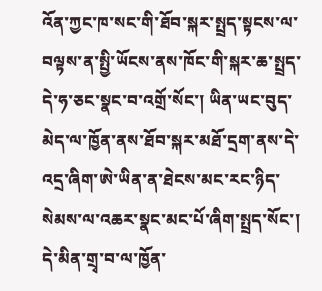འོན་ཀྱང་ཁ་སང་གི་ཐོབ་སྐར་སྤྲད་སྟངས་ལ་བལྟས་ན་སྤྱི་ཡོངས་ནས་ཁོང་གི་སྐར་ཆ་སྤྲད་དེ་ཧ་ཅང་སྣང་བ་འགྲོ་སོང་། ཡིན་ཡང་བུད་མེད་ལ་ཁྱོན་ནས་ཐོབ་སྐར་མཐོ་དྲག་ནས་དེ་འདྲ་ཞིག་ཨེ་ཡིན་ན་ཐེངས་མང་རང་ཉིད་སེམས་ལ་འཆར་སྣང་མང་པོ་ཞིག་སྤྲད་སོང་། དེ་མིན་གྲྭ་བ་ལ་ཁྱོན་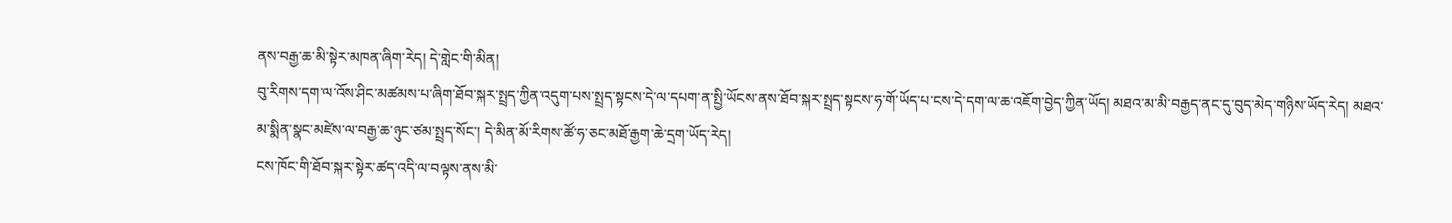ནས་བརྒྱ་ཆ་མི་སྟེར་མཁན་ཞིག་རེད། དེ་གླེང་གི་མིན།
བུ་རིགས་དག་ལ་འོས་ཤིང་མཚམས་པ་ཞིག་ཐོབ་སྐར་སྤྲད་ཀྱིན་འདུག་པས་སྤྲད་སྟངས་དེ་ལ་དཔག་ན་སྤྱི་ཡོངས་ནས་ཐོབ་སྐར་སྤྲད་སྟངས་ཧ་གོ་ཡོད་པ་ངས་དེ་དག་ལ་ཆ་འཇོག་བྱེད་ཀྱིན་ཡོད། མཐའ་མ་མི་བརྒྱད་ནང་དུ་བུད་མེད་གཉིས་ཡོད་རེད། མཐའ་མ་སྨིན་སྣང་མཛེས་ལ་བརྒྱ་ཆ་ཉུང་ཙམ་སྤྲད་སོང་། དེ་མིན་མོ་རིགས་ཚོ་ཧ་ཅང་མཐོ་རྒྱག་ཆེ་དྲག་ཡོད་རེད།
ངས་ཁོང་གི་ཐོབ་སྐར་སྟེར་ཚད་འདི་ལ་བལྟས་ནས་མི་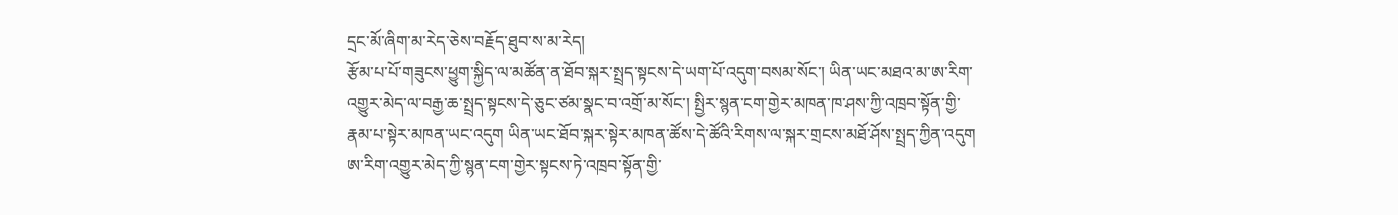དྲང་མོ་ཞིག་མ་རེད་ཅེས་བརྗོད་ཐུབ་ས་མ་རེད།
རྩོམ་པ་པོ་གཟུངས་ཕྱུག་སྐྱིད་ལ་མཚོན་ན་ཐོབ་སྐར་སྤྲད་སྟངས་དེ་ཡག་པོ་འདུག་བསམ་སོང་། ཡིན་ཡང་མཐའ་མ་ཨ་རིག་འགྱུར་མེད་ལ་བརྒྱ་ཆ་སྤྲད་སྟངས་དེ་ཅུང་ཙམ་སྣང་བ་འགྲོ་མ་སོང་། སྤྱིར་སྙན་ངག་གྱེར་མཁན་ཁ་ཤས་ཀྱི་འཁྲབ་སྟོན་གྱི་རྣམ་པ་སྟེར་མཁན་ཡང་འདུག ཡིན་ཡང་ཐོབ་སྐར་སྟེར་མཁན་ཚོས་དེ་ཚོའི་རིགས་ལ་སྐར་གྲངས་མཐོ་ཤོས་སྤྲད་ཀྱིན་འདུག
ཨ་རིག་འགྱུར་མེད་ཀྱི་སྙན་ངག་གྱེར་སྟངས་ཏེ་འཁྲབ་སྟོན་གྱི་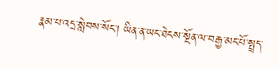རྣམ་པ་འདྲ་སླེབས་སོང་། ཡིན་ན་ཡང་ཐེངས་སྔོན་ལ་བརྒྱ་མང་པོ་སྤྲད་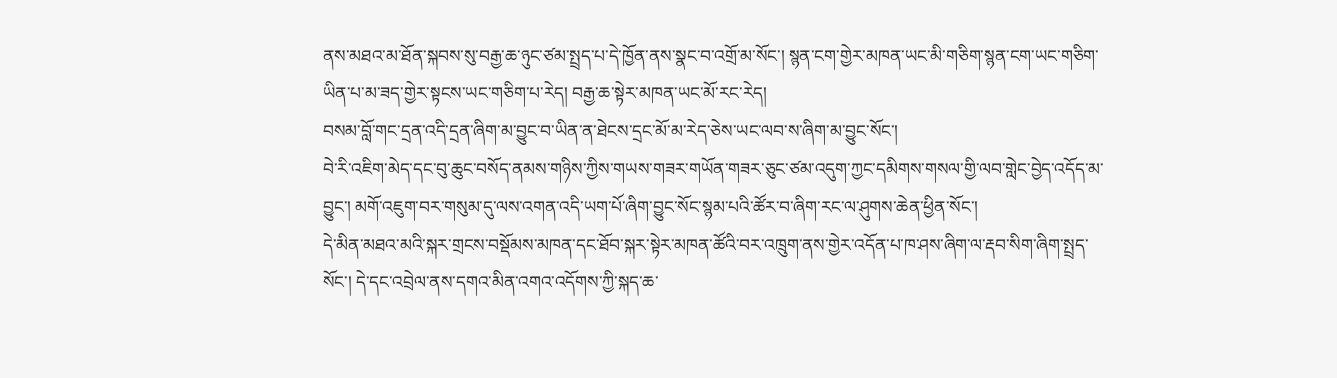ནས་མཐའ་མ་ཐོན་སྐབས་སུ་བརྒྱ་ཆ་ཉུང་ཙམ་སྤྲད་པ་དེ་ཁྱོན་ནས་སྣང་བ་འགྲོ་མ་སོང་། སྙན་ངག་གྱེར་མཁན་ཡང་མི་གཅིག་སྙན་ངག་ཡང་གཅིག་ཡིན་པ་མ་ཟད་གྱེར་སྟངས་ཡང་གཅིག་པ་རེད། བརྒྱ་ཆ་སྟེར་མཁན་ཡང་མོ་རང་རེད།
བསམ་བློ་གང་དྲན་འདི་དྲན་ཞིག་མ་བྱུང་བ་ཡིན་ན་ཐེངས་དྲང་མོ་མ་རེད་ཅེས་ཡང་ལབ་ས་ཞིག་མ་བྱུང་སོང་།
བེ་རི་འཇིག་མེད་དང་བུ་ཆུང་བསོད་ནམས་གཉིས་ཀྱིས་གཡས་གཟར་གཡོན་གཟར་ཅུང་ཙམ་འདུག་ཀྱང་དམིགས་གསལ་གྱི་ལབ་གླེང་བྱེད་འདོད་མ་བྱུང་། མགོ་འཇུག་བར་གསུམ་དུ་ལས་འགན་འདི་ཡག་པོ་ཞིག་བྱུང་སོང་སྙམ་པའི་ཚོར་བ་ཞིག་རང་ལ་ཤུགས་ཆེན་ཕྱིན་སོང་།
དེ་མིན་མཐའ་མའི་སྐར་གྲངས་བསྡོམས་མཁན་དང་ཐོབ་སྐར་སྟེར་མཁན་ཚོའི་བར་འཁྲུག་ནས་གྱེར་འདོན་པ་ཁ་ཤས་ཞིག་ལ་རྡབ་སིག་ཞིག་སྤྲད་སོང་། དེ་དང་འབྲེལ་ནས་དགའ་མིན་འགའ་འདོགས་ཀྱི་སྐད་ཆ་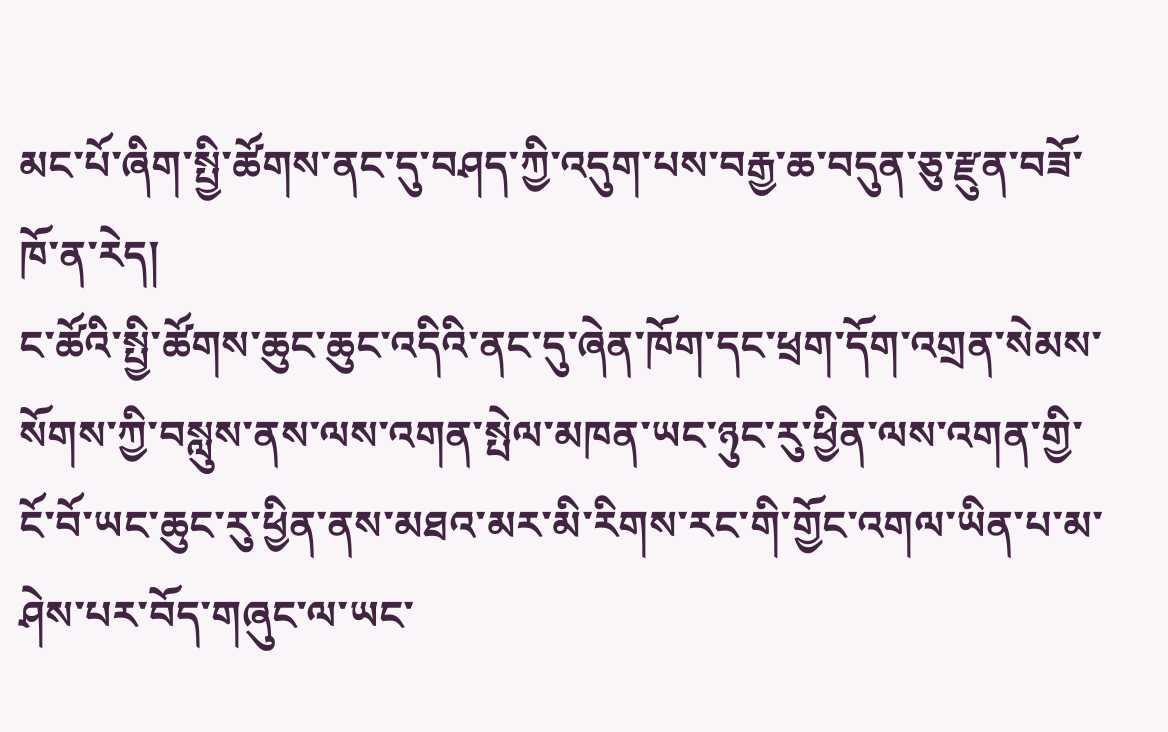མང་པོ་ཞིག་སྤྱི་ཚོགས་ནང་དུ་བཤད་ཀྱི་འདུག་པས་བརྒྱ་ཆ་བདུན་ཅུ་རྫུན་བཟོ་ཁོ་ན་རེད།
ང་ཚོའི་སྤྱི་ཚོགས་ཆུང་ཆུང་འདིའི་ནང་དུ་ཞེན་ཁོག་དང་ཕྲག་དོག་འགྲན་སེམས་སོགས་ཀྱི་བསླུས་ནས་ལས་འགན་སྤེལ་མཁན་ཡང་ཉུང་རུ་ཕྱིན་ལས་འགན་གྱི་ངོ་བོ་ཡང་ཆུང་རུ་ཕྱིན་ནས་མཐའ་མར་མི་རིགས་རང་གི་གྱོང་འགལ་ཡིན་པ་མ་ཤེས་པར་བོད་གཞུང་ལ་ཡང་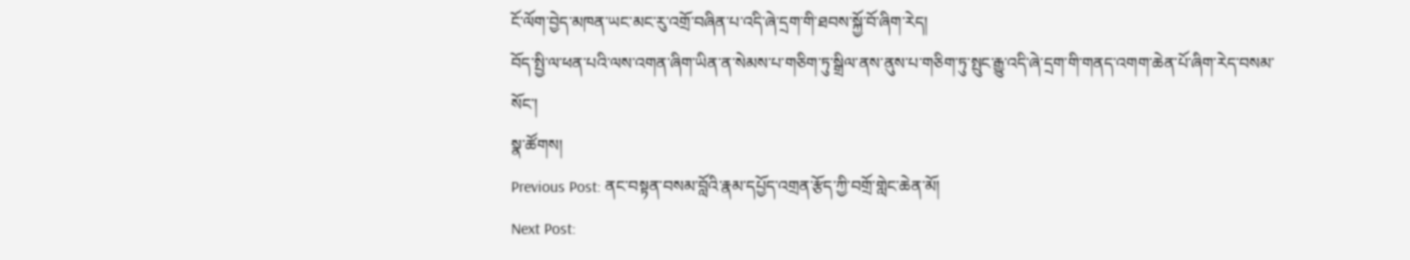ངོ་ལོག་བྱེད་མཁན་ཡང་མང་རུ་འགྲོ་བཞིན་པ་འདི་ཞེ་དྲག་གི་ཐབས་སྐྱོ་བོ་ཞིག་རེད།
བོད་སྤྱི་ལ་ཕན་པའི་ལས་འགན་ཞིག་ཡིན་ན་སེམས་པ་གཅིག་ཏུ་སྒྲིལ་ནས་ནུས་པ་གཅིག་ཏུ་སྤུང་རྒྱུ་འདི་ཞེ་དྲག་གི་གནད་འགག་ཆེན་པོ་ཞིག་རེད་བསམ་སོང་།
སྣ་ཚོགས།
Previous Post: ནང་བསྟན་བསམ་བློའི་རྣམ་དཔྱོད་འགྲན་རྩོད་ཀྱི་བགྲོ་གླེང་ཆེན་མོ།
Next Post: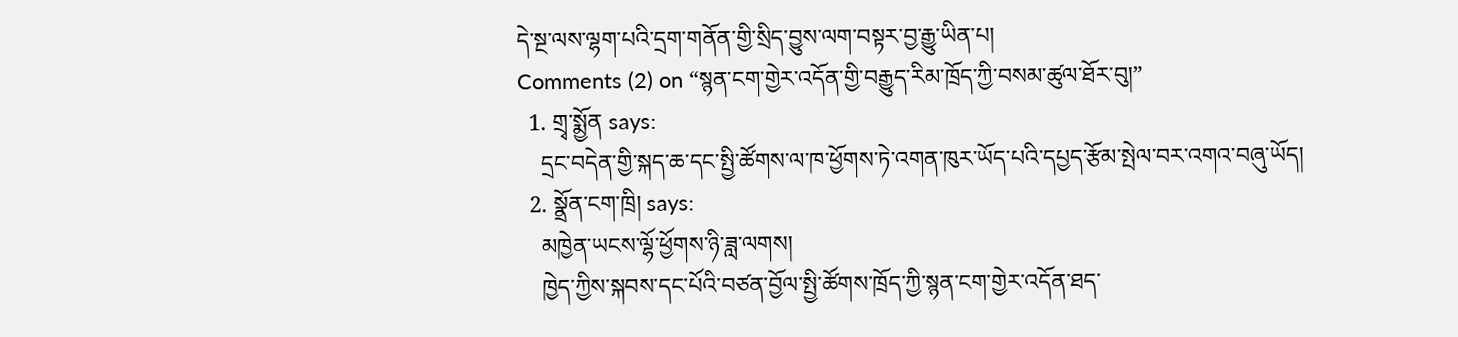དེ་སྔ་ལས་ལྷག་པའི་དྲག་གནོན་གྱི་སྲིད་བྱུས་ལག་བསྟར་བྱ་རྒྱུ་ཡིན་པ།
Comments (2) on “སྙན་ངག་གྱེར་འདོན་གྱི་བརྒྱུད་རིམ་ཁྲོད་ཀྱི་བསམ་ཚུལ་ཐོར་བུ།”
  1. གྲྭ་སྨྱོན says:
    དྲང་བདེན་གྱི་སྐད་ཆ་དང་སྤྱི་ཚོགས་ལ་ཁ་ཕྱོགས་ཏེ་འགན་ཁུར་ཡོད་པའི་དཔྱད་རྩོམ་སྤེལ་བར་འགའ་བཞུ་ཡོད།
  2. སྣྲོན་ངག་ཁྲི། says:
    མཁྱེན་ཡངས་ལྷོ་ཕྱོགས་ཉི་ཟླ་ལགས།
    ཁྱེད་ཀྱིས་སྐབས་དང་པོའི་བཙན་བྱོལ་སྤྱི་ཚོགས་ཁྲོད་ཀྱི་སྙན་ངག་གྱེར་འདོན་ཐད་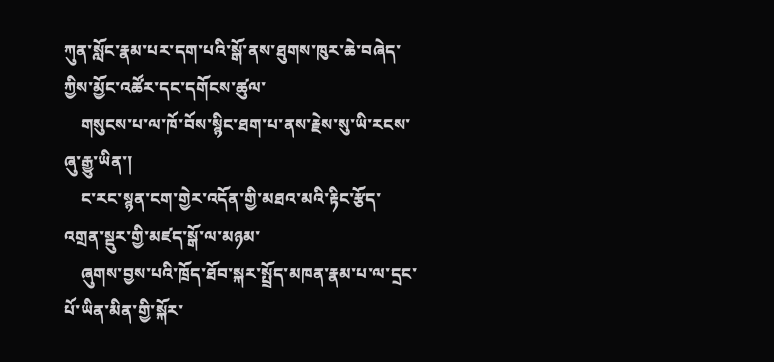ཀུན་སློང་རྣམ་པར་དག་པའི་སྒོ་ནས་ཐུགས་ཁུར་ཆེ་བཞེད་ཀྱིས་མྱོང་འཚོར་དང་དགོངས་ཚུལ་
    གསུངས་པ་ལ་ཁོ་བོས་སྙིང་ཐག་པ་ནས་རྗེས་སུ་ཡི་རངས་ཞུ་རྒྱུ་ཡིན་།
    ང་རང་སྙན་ངག་གྱེར་འདོན་གྱི་མཐའ་མའི་རྟིང་རྩོད་འགྲན་སྡུར་གྱི་མཛད་སྒོ་ལ་མཉམ་
    ཞུགས་བྱས་པའི་ཁྲོད་ཐོབ་སྐར་སྤྲོད་མཁན་རྣམ་པ་ལ་དྲང་པོ་ཡིན་མིན་གྱི་སྐོར་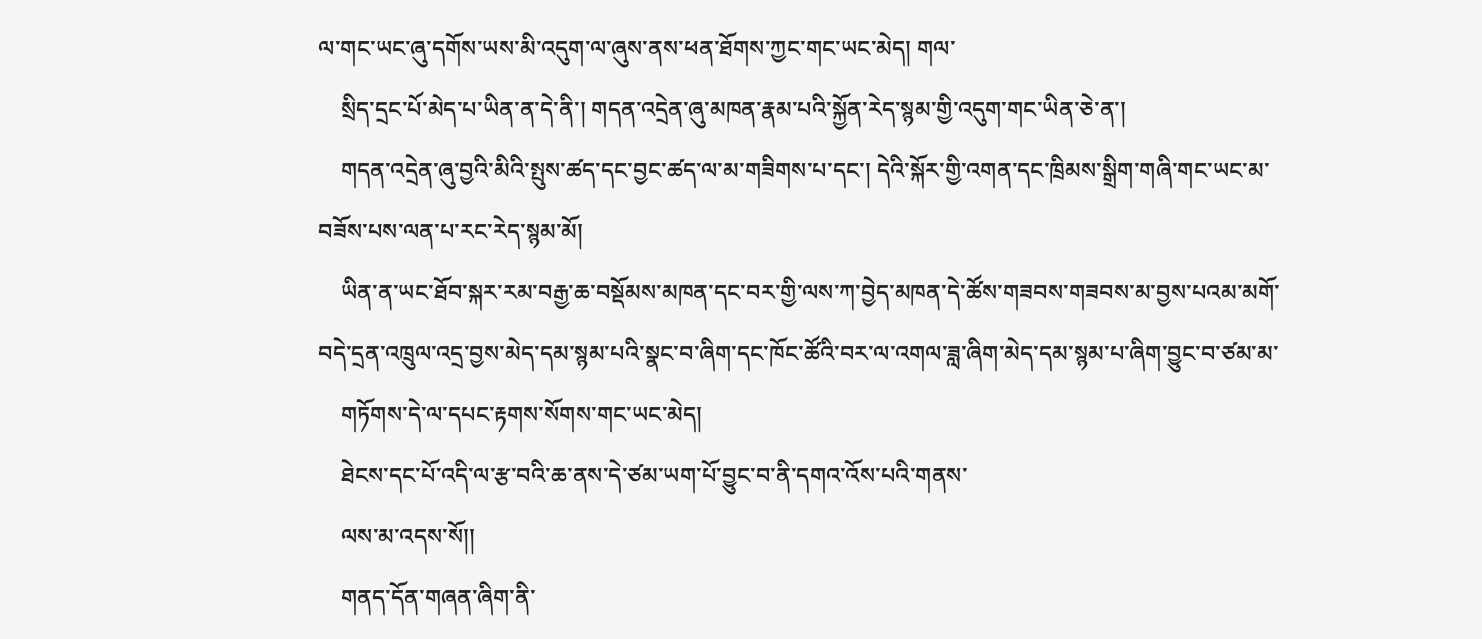ལ་གང་ཡང་ཞུ་དགོས་ཡས་མི་འདུག་ལ་ཞུས་ནས་ཕན་ཐོགས་ཀྱང་གང་ཡང་མེད། གལ་
    སྲིད་དྲང་པོ་མེད་པ་ཡིན་ན་དེ་ནི་། གདན་འདྲེན་ཞུ་མཁན་རྣམ་པའི་སྐྱོན་རེད་སྙམ་གྱི་འདུག་གང་ཡིན་ཅེ་ན་།
    གདན་འདྲེན་ཞུ་བྱའི་མིའི་སྤུས་ཚད་དང་བྱང་ཚད་ལ་མ་གཟིགས་པ་དང་། དེའི་སྐོར་གྱི་འགན་དང་ཁྲིམས་སྒྲིག་གཞི་གང་ཡང་མ་བཟོས་པས་ལན་པ་རང་རེད་སྙམ་མོ།
    ཡིན་ན་ཡང་ཐོབ་སྐར་རམ་བརྒྱ་ཆ་བསྡོམས་མཁན་དང་བར་གྱི་ལས་ཀ་བྱེད་མཁན་དེ་ཚོས་གཟབས་གཟབས་མ་བྱས་པའམ་མགོ་བདེ་དྲན་འཁྲུལ་འདྲ་བྱས་མེད་དམ་སྙམ་པའི་སྣང་བ་ཞིག་དང་ཁོང་ཚོའི་བར་ལ་འགལ་ཟླ་ཞིག་མེད་དམ་སྙམ་པ་ཞིག་བྱུང་བ་ཙམ་མ་
    གཏོགས་དེ་ལ་དཔང་རྟགས་སོགས་གང་ཡང་མེད།
    ཐེངས་དང་པོ་འདི་ལ་རྩ་བའི་ཆ་ནས་དེ་ཙམ་ཡག་པོ་བྱུང་བ་ནི་དགའ་འོས་པའི་གནས་
    ལས་མ་འདས་སོ།།
    གནད་དོན་གཞན་ཞིག་ནི་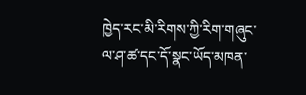ཁྱེད་རང་མི་རིགས་ཀྱི་རིག་གཞུང་ལ་ཤ་ཚ་དང་དོ་སྣང་ཡོད་མཁན་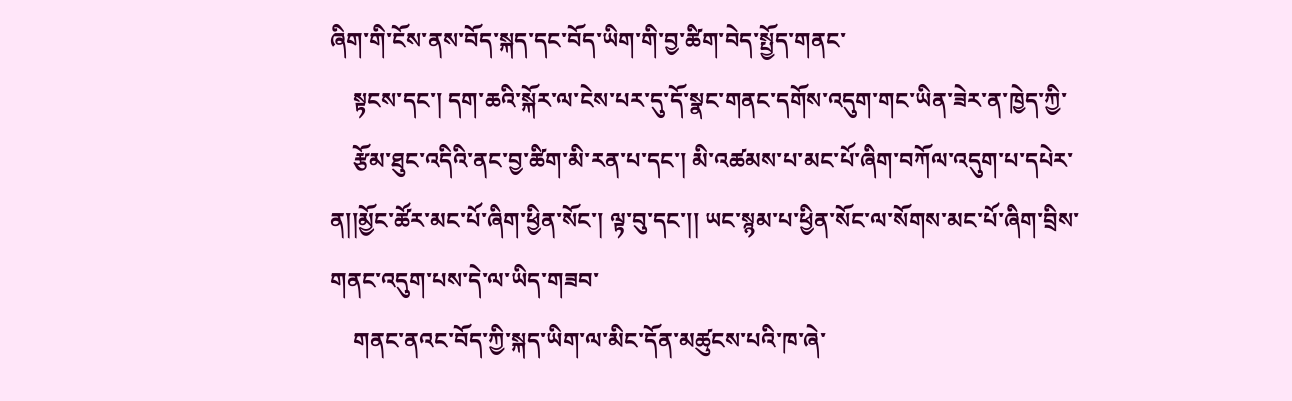ཞིག་གི་ངོས་ནས་བོད་སྐད་དང་བོད་ཡིག་གི་བྱ་ཚིག་བེད་སྤྱོད་གནང་
    སྟངས་དང་། དག་ཆའི་སྐོར་ལ་ངེས་པར་དུ་དོ་སྣང་གནང་དགོས་འདུག་གང་ཡིན་ཟེར་ན་ཁྱེད་ཀྱི་
    རྩོམ་ཐུང་འདིའི་ནང་བྱ་ཚིག་མི་རན་པ་དང་། མི་འཚམས་པ་མང་པོ་ཞིག་བཀོལ་འདུག་པ་དཔེར་ན།།མྱོང་ཚོར་མང་པོ་ཞིག་ཕྱིན་སོང་། ལྟ་བུ་དང་།། ཡང་སྙམ་པ་ཕྱིན་སོང་ལ་སོགས་མང་པོ་ཞིག་བྲིས་གནང་འདུག་པས་དེ་ལ་ཡིད་གཟབ་
    གནང་ནའང་བོད་ཀྱི་སྐད་ཡིག་ལ་མིང་དོན་མཚུངས་པའི་ཁ་ཞེ་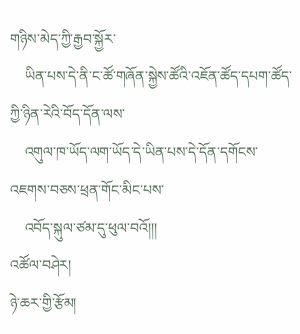གཉིས་མེད་ཀྱི་རྒྱབ་སྐྱོར་
    ཡིན་པས་དེ་ནི་ང་ཚོ་གཞོན་སྐྱེས་ཚོའི་འཇོན་ཚོད་དཔག་ཚོད་ཀྱི་ཉིན་རེའི་བོད་དོན་ལས་
    འགུལ་ཁ་ཡོད་ལག་ཡོད་དེ་ཡིན་པས་དེ་དོན་དགོངས་འཇགས་བཅས་ཕྲན་གོང་མིང་པས་
    འབོད་སྐུལ་ཙམ་དུ་ཕུལ་བའོ།།།
འཚོལ་བཤེར།
ཉེ་ཆར་གྱི་རྩོམ།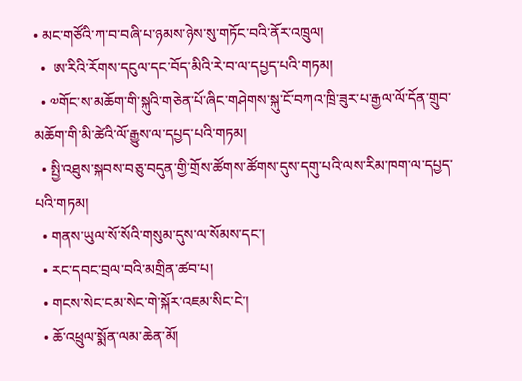• མང་གཙོའི་ཀ་བ་བཞི་པ་ཉམས་ཉེས་སུ་གཏོང་བའི་ནོར་འཁྲུལ།
  •  ཨ་རིའི་རོགས་དངུལ་དང་བོད་མིའི་རེ་བ་ལ་དཔྱད་པའི་གཏམ།
  • ༧གོང་ས་མཆོག་གི་སྐུའི་གཅེན་པོ་ཞིང་གཤེགས་སྐུ་ངོ་བཀའ་ཁྲི་ཟུར་པ་རྒྱལ་ལོ་དོན་གྲུབ་མཆོག་གི་མི་ཚེའི་ལོ་རྒྱུས་ལ་དཔྱད་པའི་གཏམ།
  • སྤྱི་འཐུས་སྐབས་བཅུ་བདུན་གྱི་གྲོས་ཚོགས་ཚོགས་དུས་དགུ་པའི་ལས་རིམ་ཁག་ལ་དཔྱད་པའི་གཏམ།
  • གནས་ཡུལ་སོ་སོའི་གསུམ་དུས་ལ་སོམས་དང་།
  • རང་དབང་བྲལ་བའི་མགྲིན་ཚབ་པ།
  • གངས་སེང་ངམ་སེང་གེ་སྐོར་འཇམ་སིང་ངེ་།
  • ཆོ་འཕྲུལ་སྨོན་ལམ་ཆེན་མོ།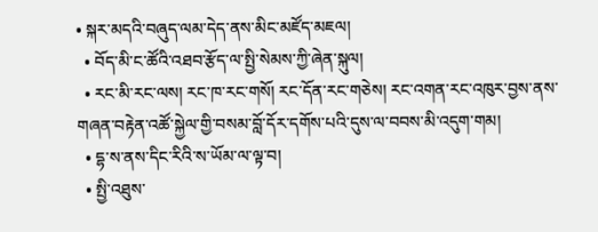• སྐར་མདའི་བཞུད་ལམ་དེད་ནས་མིང་མཛོད་མཇལ།
  • བོད་མི་ང་ཚོའི་འཐབ་རྩོད་ལ་སྤྱི་སེམས་ཀྱི་ཞེན་སྐུལ།
  • རང་མི་རང་ལས། རང་ཁ་རང་གསོ། རང་དོན་རང་གཅེས། རང་འགན་རང་འཁུར་བྱས་ནས་གཞན་བརྟེན་འཚོ་སྐྱེལ་གྱི་བསམ་བློ་དོར་དགོས་པའི་དུས་ལ་བབས་མི་འདུག་གམ།
  • དྷ་ས་ནས་དིང་རིའི་ས་ཡོམ་ལ་ལྟ་བ།
  • སྤྱི་འཐུས་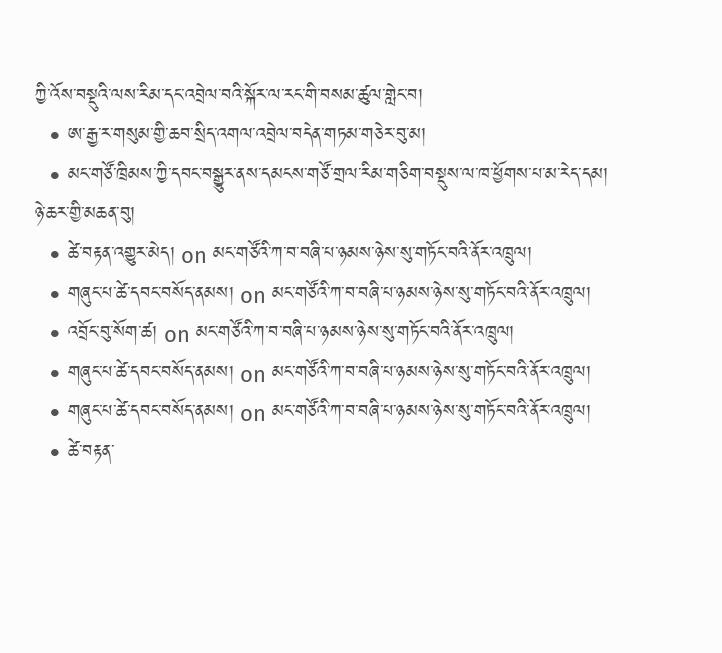ཀྱི་འོས་བསྡུའི་ལས་རིམ་དང་འབྲེལ་བའི་སྐོར་ལ་རང་གི་བསམ་ཚུལ་གླེང་བ།
  • ཨ་རྒྱ་ར་གསུམ་གྱི་ཆབ་སྲིད་འགལ་འབྲེལ་བདེན་གཏམ་གཅེར་བུ་མ།
  • མང་གཙོ་ཁྲིམས་ཀྱི་དབང་བསྒྱུར་ནས་དམངས་གཙོ་གྲལ་རིམ་གཅིག་བསྡུས་ལ་ཁ་ཕྱོགས་པ་མ་རེད་དམ།
ཉེ་ཆར་གྱི་མཆན་བུ།
  • ཚེ་བརྟན་འགྱུར་མེད། on མང་གཙོའི་ཀ་བ་བཞི་པ་ཉམས་ཉེས་སུ་གཏོང་བའི་ནོར་འཁྲུལ།
  • གཞུང་པ་ཚེ་དབང་བསོད་ནམས། on མང་གཙོའི་ཀ་བ་བཞི་པ་ཉམས་ཉེས་སུ་གཏོང་བའི་ནོར་འཁྲུལ།
  • འབྲོང་བུ་སོག་ཚ། on མང་གཙོའི་ཀ་བ་བཞི་པ་ཉམས་ཉེས་སུ་གཏོང་བའི་ནོར་འཁྲུལ།
  • གཞུང་པ་ཚེ་དབང་བསོད་ནམས། on མང་གཙོའི་ཀ་བ་བཞི་པ་ཉམས་ཉེས་སུ་གཏོང་བའི་ནོར་འཁྲུལ།
  • གཞུང་པ་ཚེ་དབང་བསོད་ནམས། on མང་གཙོའི་ཀ་བ་བཞི་པ་ཉམས་ཉེས་སུ་གཏོང་བའི་ནོར་འཁྲུལ།
  • ཚེ་བརྟན་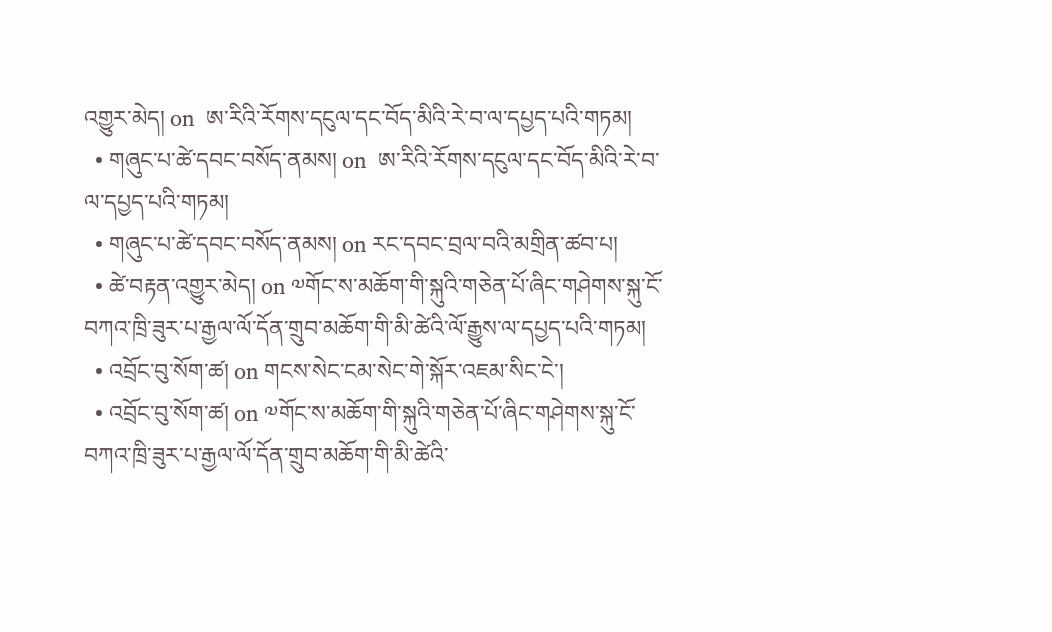འགྱུར་མེད། on  ཨ་རིའི་རོགས་དངུལ་དང་བོད་མིའི་རེ་བ་ལ་དཔྱད་པའི་གཏམ།
  • གཞུང་པ་ཚེ་དབང་བསོད་ནམས། on  ཨ་རིའི་རོགས་དངུལ་དང་བོད་མིའི་རེ་བ་ལ་དཔྱད་པའི་གཏམ།
  • གཞུང་པ་ཚེ་དབང་བསོད་ནམས། on རང་དབང་བྲལ་བའི་མགྲིན་ཚབ་པ།
  • ཚེ་བརྟན་འགྱུར་མེད། on ༧གོང་ས་མཆོག་གི་སྐུའི་གཅེན་པོ་ཞིང་གཤེགས་སྐུ་ངོ་བཀའ་ཁྲི་ཟུར་པ་རྒྱལ་ལོ་དོན་གྲུབ་མཆོག་གི་མི་ཚེའི་ལོ་རྒྱུས་ལ་དཔྱད་པའི་གཏམ།
  • འབྲོང་བུ་སོག་ཚ། on གངས་སེང་ངམ་སེང་གེ་སྐོར་འཇམ་སིང་ངེ་།
  • འབྲོང་བུ་སོག་ཚ། on ༧གོང་ས་མཆོག་གི་སྐུའི་གཅེན་པོ་ཞིང་གཤེགས་སྐུ་ངོ་བཀའ་ཁྲི་ཟུར་པ་རྒྱལ་ལོ་དོན་གྲུབ་མཆོག་གི་མི་ཚེའི་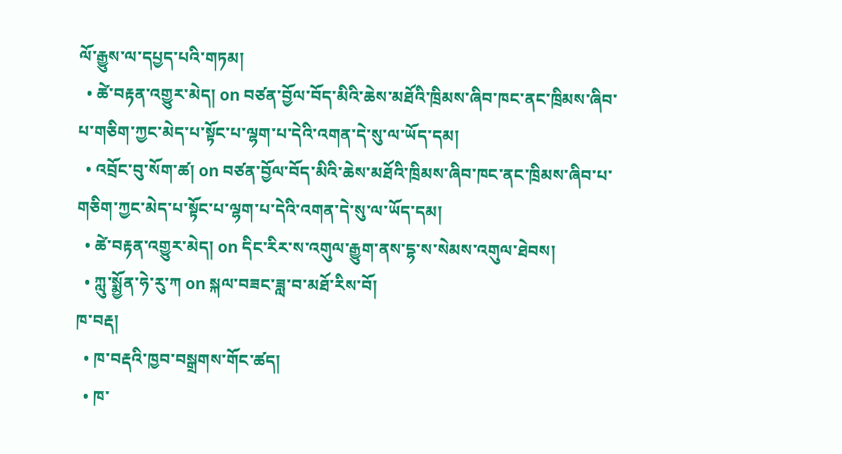ལོ་རྒྱུས་ལ་དཔྱད་པའི་གཏམ།
  • ཚེ་བརྟན་འགྱུར་མེད། on བཙན་བྱོལ་བོད་མིའི་ཆེས་མཐོའི་ཁྲིམས་ཞིབ་ཁང་ནང་ཁྲིམས་ཞིབ་པ་གཅིག་ཀྱང་མེད་པ་སྟོང་པ་ལྷག་པ་དེའི་འགན་དེ་སུ་ལ་ཡོད་དམ།
  • འབྲོང་བུ་སོག་ཚ། on བཙན་བྱོལ་བོད་མིའི་ཆེས་མཐོའི་ཁྲིམས་ཞིབ་ཁང་ནང་ཁྲིམས་ཞིབ་པ་གཅིག་ཀྱང་མེད་པ་སྟོང་པ་ལྷག་པ་དེའི་འགན་དེ་སུ་ལ་ཡོད་དམ།
  • ཚེ་བརྟན་འགྱུར་མེད། on དིང་རིར་ས་འགུལ་རྒྱུག་ནས་དྷ་ས་སེམས་འགུལ་ཐེབས།
  • ཀླུ་སྨྱོན་ཧེ་རུ་ཀ on སྐལ་བཟང་ཟླ་བ་མཐོ་རིས་བོ།
ཁ་བརྡ།
  • ཁ་བརྡའི་ཁྱབ་བསྒྲགས་གོང་ཚད།
  • ཁ་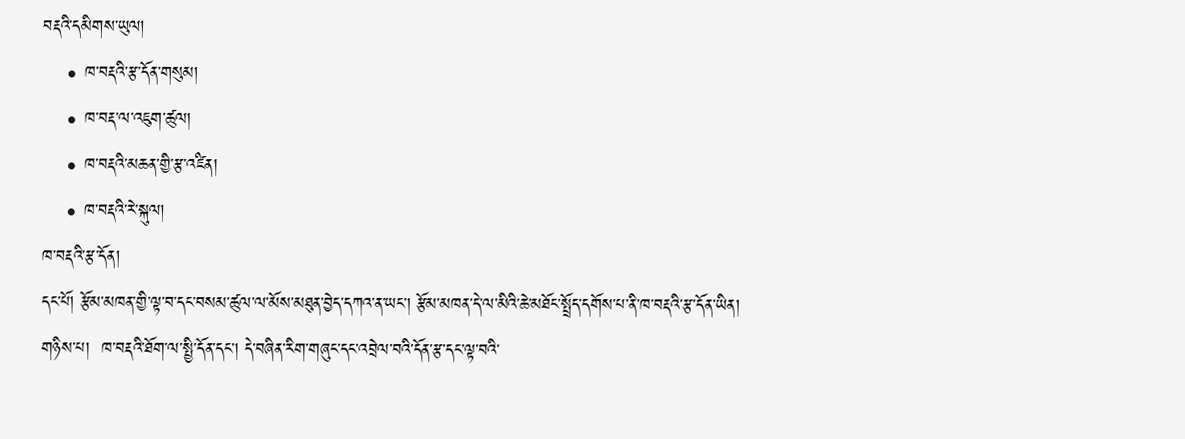བརྡའི་དམིགས་ཡུལ།
    • ཁ་བརྡའི་རྩ་དོན་གསུམ།
    • ཁ་བརྡ་ལ་འཇུག་ཚུལ།
    • ཁ་བརྡའི་མཆན་གྱི་རྩ་འཛིན།
    • ཁ་བརྡའི་རེ་སྐུལ།
ཁ་བརྡའི་རྩ་དོན།
དང་པོ། རྩོམ་མཁན་གྱི་ལྟ་བ་དང་བསམ་ཚུལ་ལ་མོས་མཐུན་བྱེད་དཀའ་ན་ཡང་། རྩོམ་མཁན་དེ་ལ་མིའི་ཆེ་མཐོང་སྤྲོད་དགོས་པ་ནི་ཁ་བརྡའི་རྩ་དོན་ཡིན།
གཉིས་པ།  ཁ་བརྡའི་ཐོག་ལ་སྤྱི་དོན་དང་། དེ་བཞིན་རིག་གཞུང་དང་འབྲེལ་བའི་དོན་རྩ་དང་ལྟ་བའི་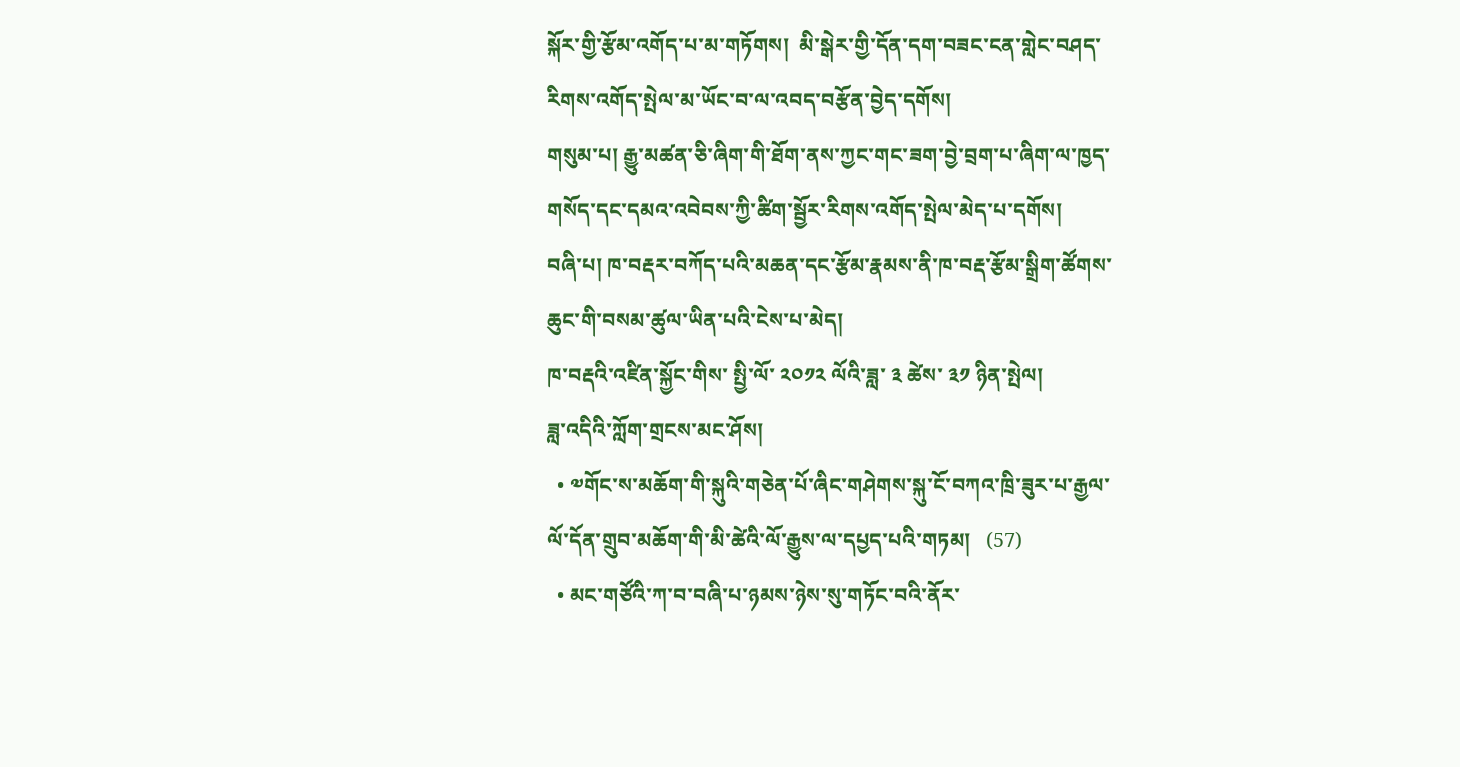སྐོར་གྱི་རྩོམ་འགོད་པ་མ་གཏོགས།  མི་སྒེར་གྱི་དོན་དག་བཟང་ངན་གླེང་བཤད་རིགས་འགོད་སྤེལ་མ་ཡོང་བ་ལ་འབད་བརྩོན་བྱེད་དགོས།
གསུམ་པ། རྒྱུ་མཚན་ཅི་ཞིག་གི་ཐོག་ནས་ཀྱང་གང་ཟག་བྱེ་བྲག་པ་ཞིག་ལ་ཁྱད་གསོད་དང་དམའ་འབེབས་ཀྱི་ཚིག་སྦྱོར་རིགས་འགོད་སྤེལ་མེད་པ་དགོས།
བཞི་པ། ཁ་བརྡར་བཀོད་པའི་མཆན་དང་རྩོམ་རྣམས་ནི་ཁ་བརྡ་རྩོམ་སྒྲིག་ཚོགས་ཆུང་གི་བསམ་ཚུལ་ཡིན་པའི་ངེས་པ་མེད།
ཁ་བརྡའི་འཛིན་སྐྱོང་གིས་ སྤྱི་ལོ་ ༢༠༡༢ ལོའི་ཟླ་ ༣ ཚེས་ ༣༡ ཉིན་སྤེལ།
ཟླ་འདིའི་ཀློག་གྲངས་མང་ཤོས།
  • ༧གོང་ས་མཆོག་གི་སྐུའི་གཅེན་པོ་ཞིང་གཤེགས་སྐུ་ངོ་བཀའ་ཁྲི་ཟུར་པ་རྒྱལ་ལོ་དོན་གྲུབ་མཆོག་གི་མི་ཚེའི་ལོ་རྒྱུས་ལ་དཔྱད་པའི་གཏམ།   (57)
  • མང་གཙོའི་ཀ་བ་བཞི་པ་ཉམས་ཉེས་སུ་གཏོང་བའི་ནོར་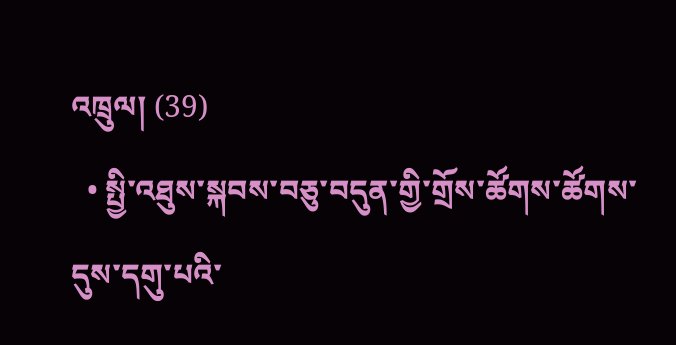འཁྲུལ། (39)
  • སྤྱི་འཐུས་སྐབས་བཅུ་བདུན་གྱི་གྲོས་ཚོགས་ཚོགས་དུས་དགུ་པའི་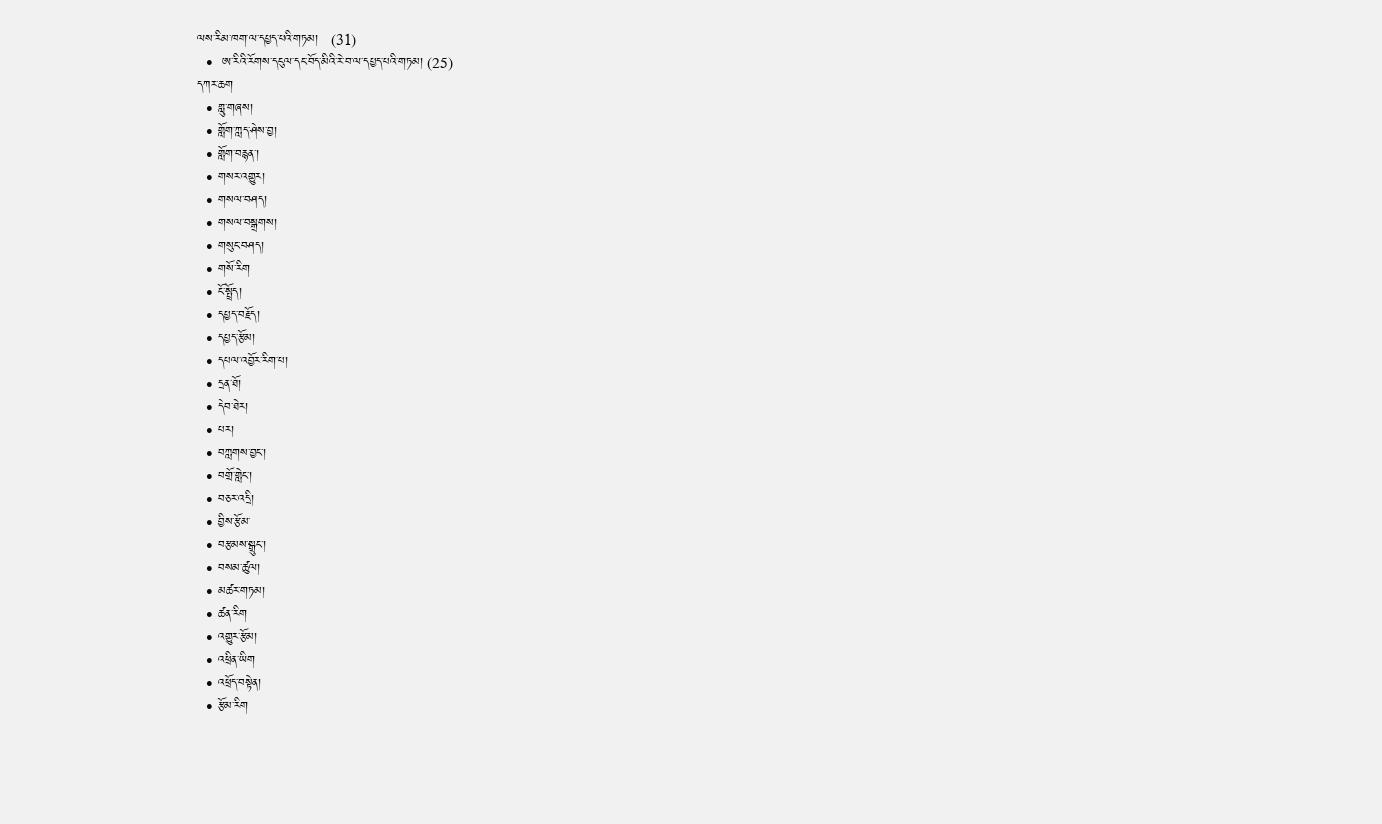ལས་རིམ་ཁག་ལ་དཔྱད་པའི་གཏམ།   (31)
  •  ཨ་རིའི་རོགས་དངུལ་དང་བོད་མིའི་རེ་བ་ལ་དཔྱད་པའི་གཏམ། (25)
དཀར་ཆག
  • གླུ་གཞས།
  • གློག་ཀླད་ཤེས་བྱ།
  • གློག་བརྙན་།
  • གསར་འགྱུར།
  • གསལ་བཤད།
  • གསལ་བསྒྲགས།
  • གསུང་བཤད།
  • གསོ་རིག
  • ངོ་སྤྲོད།
  • དཔྱད་བརྗོད།
  • དཔྱད་རྩོམ།
  • དཔལ་འབྱོར་རིག་པ།
  • དྲན་ཐོ།
  • དེབ་ཐེར།
  • པར།
  • བཀླགས་བྱང་།
  • བགྲོ་གླེང་།
  • བཅར་འདྲི།
  • བྱིས་རྩོམ་
  • བརྩམས་སྒྲུང་།
  • བསམ་ཚུལ།
  • མཚར་གཏམ།
  • ཚན་རིག
  • འགྱུར་རྩོམ།
  • འཕྲིན་ཡིག
  • འཕྲོད་བསྟེན།
  • རྩོམ་རིག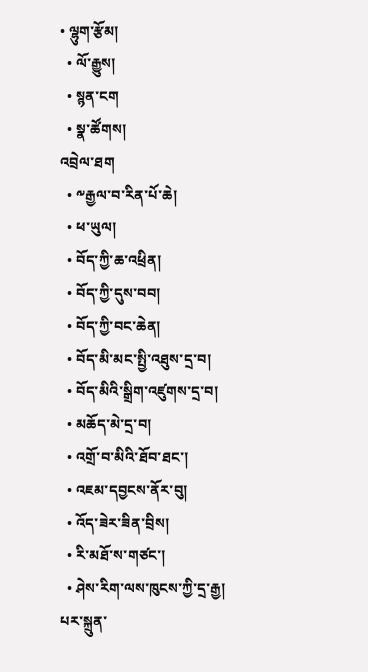• ལྷུག་རྩོམ།
  • ལོ་རྒྱུས།
  • སྙན་ངག
  • སྣ་ཚོགས།
འབྲེལ་ཐག
  • ༸རྒྱལ་བ་རིན་པོ་ཆེ།
  • ཕ་ཡུལ།
  • བོད་ཀྱི་ཆ་འཕྲིན།
  • བོད་ཀྱི་དུས་བབ།
  • བོད་ཀྱི་བང་ཆེན།
  • བོད་མི་མང་སྤྱི་འཐུས་དྲ་བ།
  • བོད་མིའི་སྒྲིག་འཛུགས་དྲ་བ།
  • མཆོད་མེ་དྲ་བ།
  • འགྲོ་བ་མིའི་ཐོབ་ཐང་།
  • འཇམ་དབྱངས་ནོར་བུ།
  • འོད་ཟེར་ཟིན་བྲིས།
  • རི་མཐོ་ས་གཙང་།
  • ཤེས་རིག་ལས་ཁུངས་ཀྱི་དྲ་རྒྱ།
པར་སྐྲུན་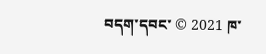བདག་དབང་ © 2021 ཁ་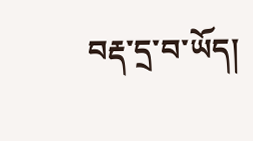བརྡ་དྲ་བ་ཡོད།